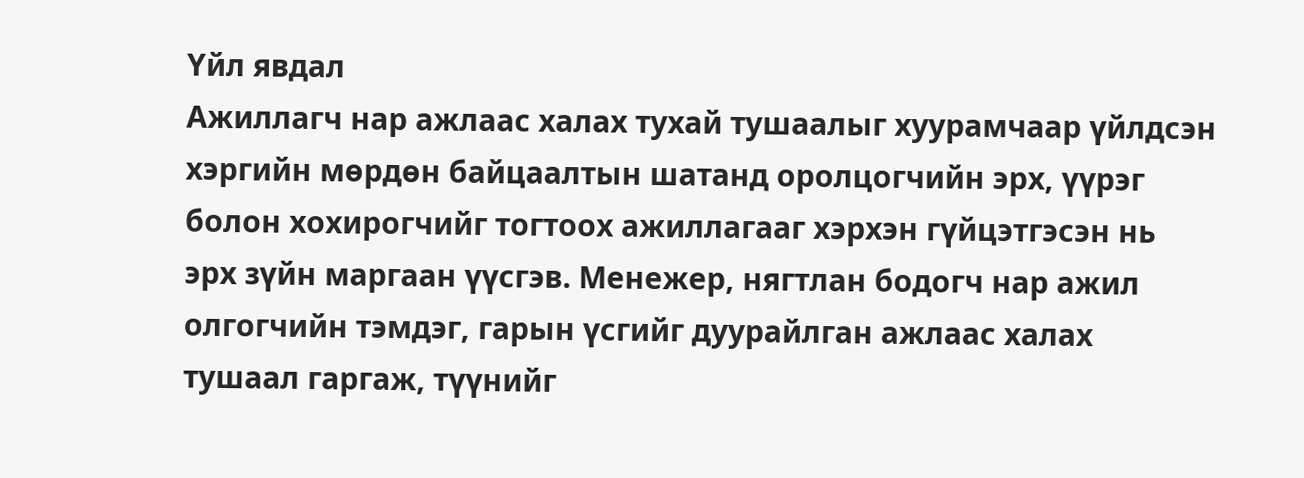Үйл явдал
Ажиллагч нар ажлаас халах тухай тушаалыг хуурамчаар үйлдсэн хэргийн мөрдөн байцаалтын шатанд оролцогчийн эрх, үүрэг болон хохирогчийг тогтоох ажиллагааг хэрхэн гүйцэтгэсэн нь эрх зүйн маргаан үүсгэв. Менежер, нягтлан бодогч нар ажил олгогчийн тэмдэг, гарын үсгийг дуурайлган ажлаас халах тушаал гаргаж, түүнийг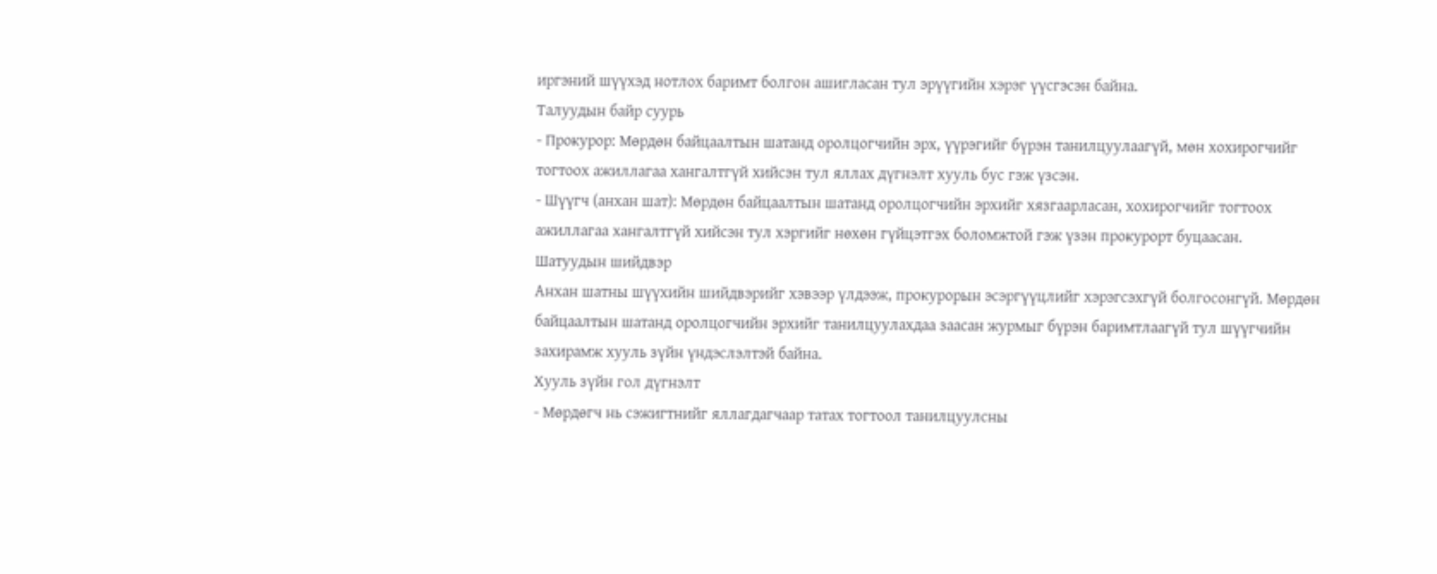иргэний шүүхэд нотлох баримт болгон ашигласан тул эрүүгийн хэрэг үүсгэсэн байна.
Талуудын байр суурь
- Прокурор: Мөрдөн байцаалтын шатанд оролцогчийн эрх, үүрэгийг бүрэн танилцуулаагүй, мөн хохирогчийг тогтоох ажиллагаа хангалтгүй хийсэн тул яллах дүгнэлт хууль бус гэж үзсэн.
- Шүүгч (анхан шат): Мөрдөн байцаалтын шатанд оролцогчийн эрхийг хязгаарласан, хохирогчийг тогтоох ажиллагаа хангалтгүй хийсэн тул хэргийг нөхөн гүйцэтгэх боломжтой гэж үзэн прокурорт буцаасан.
Шатуудын шийдвэр
Анхан шатны шүүхийн шийдвэрийг хэвээр үлдээж, прокурорын эсэргүүцлийг хэрэгсэхгүй болгосонгүй. Мөрдөн байцаалтын шатанд оролцогчийн эрхийг танилцуулахдаа заасан журмыг бүрэн баримтлаагүй тул шүүгчийн захирамж хууль зүйн үндэслэлтэй байна.
Хууль зүйн гол дүгнэлт
- Мөрдөгч нь сэжигтнийг яллагдагчаар татах тогтоол танилцуулсны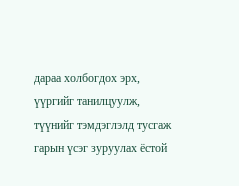дараа холбогдох эрх, үүргийг танилцуулж, түүнийг тэмдэглэлд тусгаж гарын үсэг зуруулах ёстой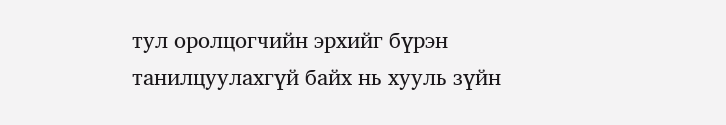тул оролцогчийн эрхийг бүрэн танилцуулахгүй байх нь хууль зүйн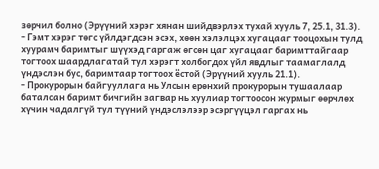зөрчил болно (Эрүүний хэрэг хянан шийдвэрлэх тухай хууль 7, 25.1, 31.3).
- Гэмт хэрэг төгс үйлдэгдсэн эсэх, хөөн хэлэлцэх хугацааг тооцохын тулд хуурамч баримтыг шүүхэд гаргаж өгсөн цаг хугацааг баримттайгаар тогтоох шаардлагатай тул хэрэгт холбогдох үйл явдлыг таамаглалд үндэслэн бус, баримтаар тогтоох ёстой (Эрүүний хууль 21.1).
- Прокурорын байгууллага нь Улсын ерөнхий прокурорын тушаалаар баталсан баримт бичгийн загвар нь хуулиар тогтоосон журмыг өөрчлөх хүчин чадалгүй тул түүний үндэслэлээр эсэргүүцэл гаргах нь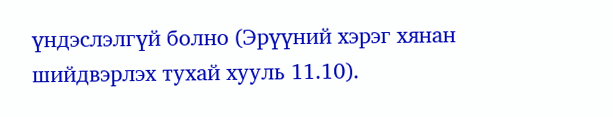үндэслэлгүй болно (Эрүүний хэрэг хянан шийдвэрлэх тухай хууль 11.10).